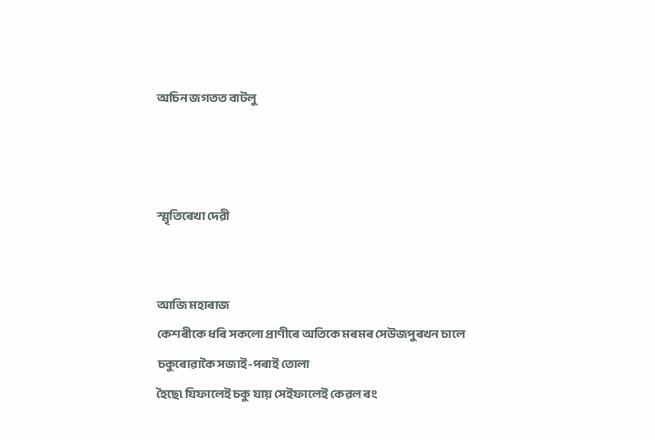অচিন জগতত বাটলু



স্মৃতিৰেখা দেৱী


আজি মহাৰাজ
কেশৰীকে ধৰি সকলো প্ৰাণীৰে অতিকে মৰমৰ সেউজপুৰখন চালে চকুৰোৱাকৈ সজাই-পৰাই তোলা
হৈছে৷ যিফালেই চকু যায় সেইফালেই কেৱল ৰং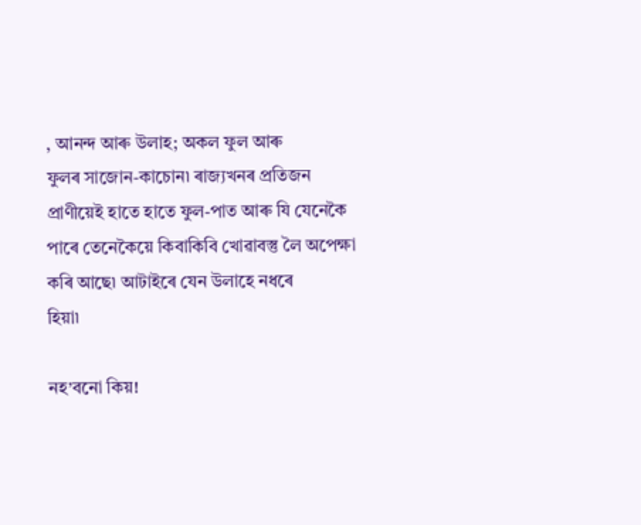, আনন্দ আৰু উলাহ; অকল ফুল আৰু
ফুলৰ সাজোন-কাচোন৷ ৰাজ্যখনৰ প্ৰতিজন প্ৰাণীয়েই হাতে হাতে ফুল-পাত আৰু যি যেনেকৈ
পাৰে তেনেকৈয়ে কিবাকিবি খোৱাবস্তু লৈ অপেক্ষা কৰি আছে৷ আটাইৰে যেন উলাহে নধৰে
হিয়া৷

নহ’বনো কিয়!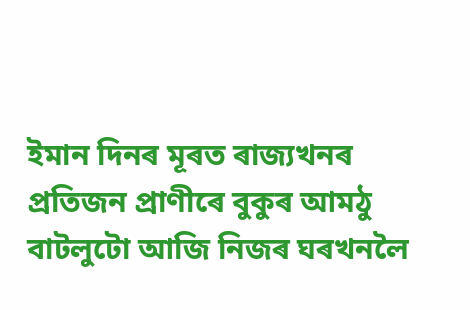ইমান দিনৰ মূৰত ৰাজ্যখনৰ প্ৰতিজন প্ৰাণীৰে বুকুৰ আমঠু বাটলুটো আজি নিজৰ ঘৰখনলৈ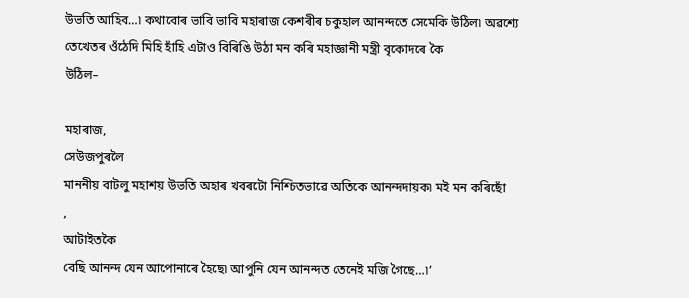উভতি আহিব…৷ কথাবোৰ ভাবি ভাবি মহাৰাজ কেশৰীৰ চকুহাল আনন্দতে সেমেকি উঠিল৷ অৱশ্যে
তেখেতৰ ওঁঠেদি মিহি হাঁহি এটাও বিৰিঙি উঠা মন কৰি মহাজ্ঞানী মন্ত্ৰী বৃকোদৰে কৈ
উঠিল–

মহাৰাজ,
সেউজপুৰলৈ
মাননীয় বাটলু মহাশয় উভতি অহাৰ খবৰটো নিশ্চিতভাৱে অতিকে আনন্দদায়ক৷ মই মন কৰিছোঁ
,
আটাইতকৈ
বেছি আনন্দ যেন আপোনাৰে হৈছে৷ আপুনি যেন আনন্দত তেনেই মজি গৈছে…৷’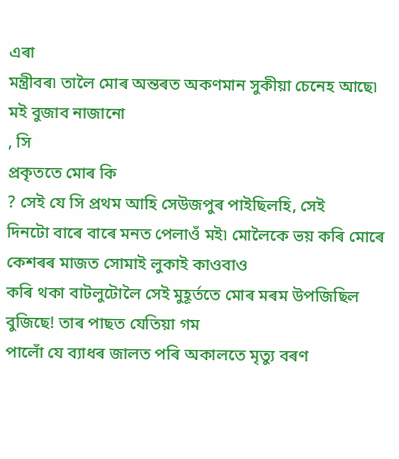এৰা
মন্ত্ৰীবৰ৷ তালৈ মোৰ অন্তৰত অকণমান সুকীয়া চেনেহ আছে৷ মই বুজাব নাজানো
, সি
প্ৰকৃততে মোৰ কি
? সেই যে সি প্ৰথম আহি সেউজপুৰ পাইছিলহি, সেই
দিনটো বাৰে বাৰে মনত পেলাওঁ মই৷ মোলৈকে ভয় কৰি মোৰে কেশৰৰ মাজত সোমাই লুকাই কাওবাও
কৰি থকা বাটলুটোলৈ সেই মুহূৰ্ততে মোৰ মৰম উপজিছিল বুজিছে! তাৰ পাছত যেতিয়া গম
পালোঁ যে ব্যাধৰ জালত পৰি অকালতে মৃত্যু বৰণ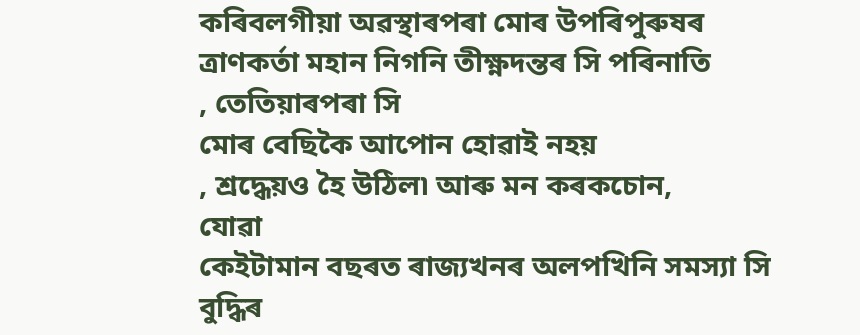কৰিবলগীয়া অৱস্থাৰপৰা মোৰ উপৰিপুৰুষৰ
ত্ৰাণকৰ্তা মহান নিগনি তীক্ষ্ণদন্তৰ সি পৰিনাতি
, তেতিয়াৰপৰা সি
মোৰ বেছিকৈ আপোন হোৱাই নহয়
, শ্ৰদ্ধেয়ও হৈ উঠিল৷ আৰু মন কৰকচোন,
যোৱা
কেইটামান বছৰত ৰাজ্যখনৰ অলপখিনি সমস্যা সি বুদ্ধিৰ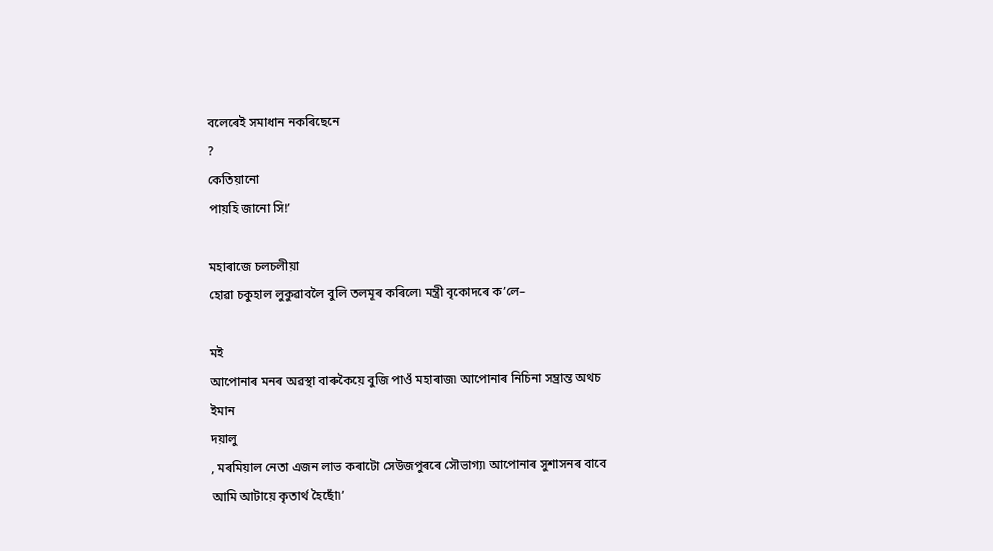বলেৰেই সমাধান নকৰিছেনে
?
কেতিয়ানো
পায়হি জানো সি!’

মহাৰাজে চলচলীয়া
হোৱা চকুহাল লুকুৱাবলৈ বুলি তলমূৰ কৰিলে৷ মন্ত্ৰী বৃকোদৰে ক’লে–

মই
আপোনাৰ মনৰ অৱস্থা বাৰুকৈয়ে বুজি পাওঁ মহাৰাজ৷ আপোনাৰ নিচিনা সম্ভ্ৰান্ত অথচ ইমান
দয়ালু
, মৰমিয়াল নেতা এজন লাভ কৰাটো সেউজপুৰৰে সৌভাগ্য৷ আপোনাৰ সুশাসনৰ বাবে
আমি আটায়ে কৃতাৰ্থ হৈছোঁ৷’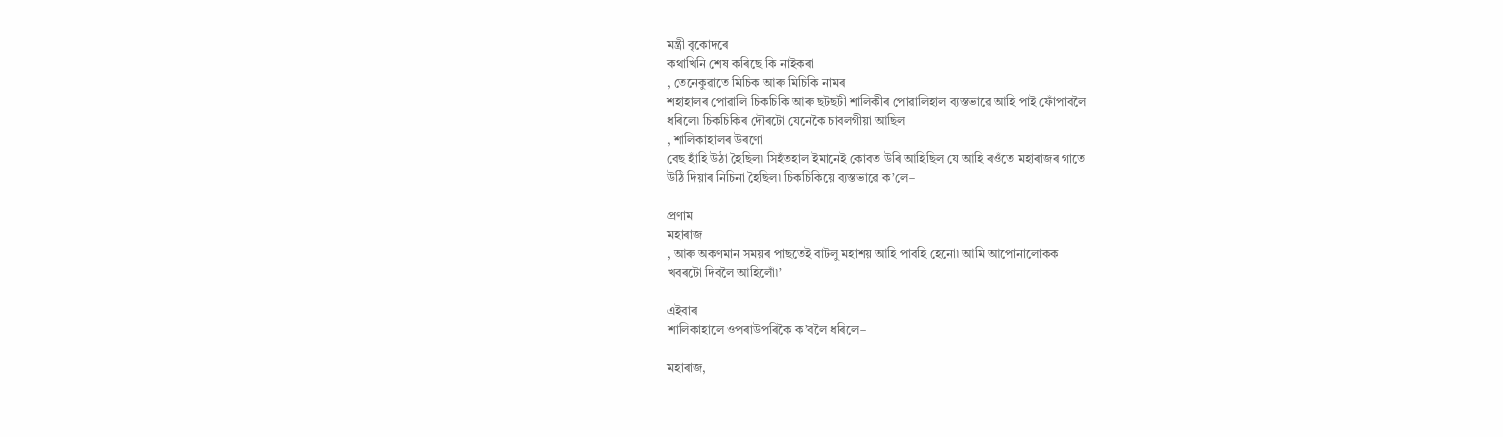মন্ত্ৰী বৃকোদৰে
কথাখিনি শেষ কৰিছে কি নাইকৰা
, তেনেকুৱাতে মিচিক আৰু মিচিকি নামৰ
শহাহালৰ পোৱালি চিকচিকি আৰু ছটছটী শালিকীৰ পোৱালিহাল ব্যস্তভাৱে আহি পাই ফোঁপাবলৈ
ধৰিলে৷ চিকচিকিৰ দৌৰটো যেনেকৈ চাবলগীয়া আছিল
, শালিকাহালৰ উৰণো
বেছ হাঁহি উঠা হৈছিল৷ সিহঁতহাল ইমানেই কোবত উৰি আহিছিল যে আহি ৰওঁতে মহাৰাজৰ গাতে
উঠি দিয়াৰ নিচিনা হৈছিল৷ চিকচিকিয়ে ব্যস্তভাৱে ক’লে–

প্ৰণাম
মহাৰাজ
, আৰু অকণমান সময়ৰ পাছতেই বাটলু মহাশয় আহি পাবহি হেনো৷ আমি আপোনালোকক
খবৰটো দিবলৈ আহিলোঁ৷’

এইবাৰ
শালিকাহালে ওপৰাউপৰিকৈ ক’বলৈ ধৰিলে–

মহাৰাজ,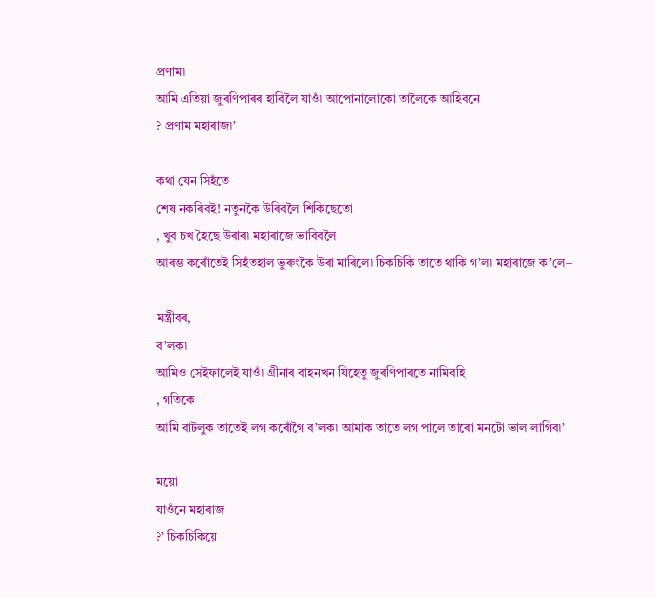প্ৰণাম৷
আমি এতিয়া জুৰণিপাৰৰ হাবিলৈ যাওঁ৷ আপোনালোকো তালৈকে আহিবনে
? প্ৰণাম মহাৰাজ৷’

কথা যেন সিহঁতে
শেষ নকৰিবই! নতুনকৈ উৰিবলৈ শিকিছেতো
, খুব চখ হৈছে উৰাৰ৷ মহাৰাজে ভাবিবলৈ
আৰম্ভ কৰোঁতেই সিহঁতহাল ভুৰুংকৈ উৰা মাৰিলে৷ চিকচিকি তাতে থাকি গ’ল৷ মহাৰাজে ক’লে–

মন্ত্ৰীবৰ,
ব’লক৷
আমিও সেইফালেই যাওঁ৷ গ্ৰীনাৰ বাহনখন যিহেতু জুৰণিপাৰতে নামিবহি
, গতিকে
আমি বাটলুক তাতেই লগ কৰোঁগৈ ব’লক৷ আমাক তাতে লগ পালে তাৰো মনটো ভাল লাগিব৷’

ময়ো
যাওঁনে মহাৰাজ
?’ চিকচিকিয়ে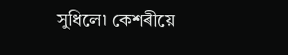সুধিলে৷ কেশৰীয়ে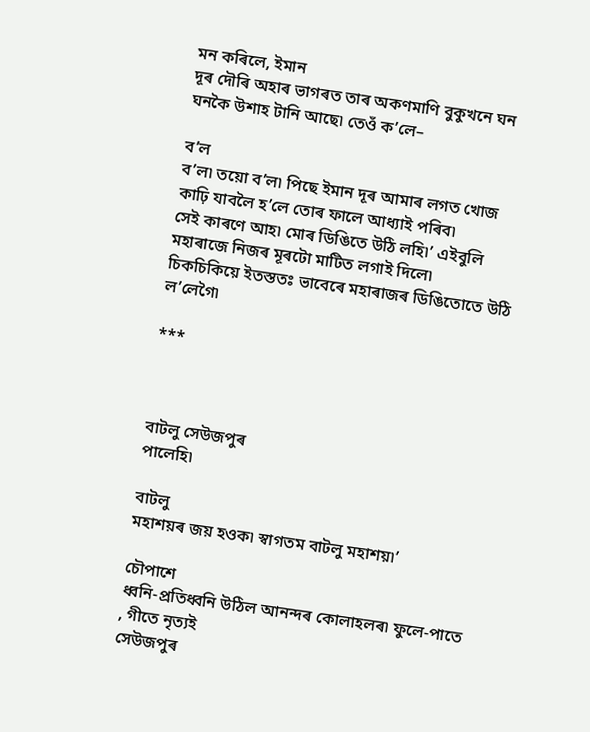মন কৰিলে, ইমান
দূৰ দৌৰি অহাৰ ভাগৰত তাৰ অকণমাণি বুকুখনে ঘন ঘনকৈ উশাহ টানি আছে৷ তেওঁ ক’লে–

ব’ল
ব’ল৷ তয়ো ব’ল৷ পিছে ইমান দূৰ আমাৰ লগত খোজ কাঢ়ি যাবলৈ হ’লে তোৰ ফালে আধ্যাই পৰিব৷
সেই কাৰণে আহ৷ মোৰ ডিঙিতে উঠি লহি৷’ এইবুলি মহাৰাজে নিজৰ মূৰটো মাটিত লগাই দিলে৷
চিকচিকিয়ে ইতস্ততঃ ভাবেৰে মহাৰাজৰ ডিঙিতোতে উঠি ল’লেগৈ৷

***



বাটলু সেউজপুৰ
পালেহি৷

বাটলু
মহাশয়ৰ জয় হওক৷ স্বাগতম বাটলু মহাশয়৷’

চৌপাশে
ধ্বনি-প্ৰতিধ্বনি উঠিল আনন্দৰ কোলাহলৰ৷ ফুলে-পাতে
, গীতে নৃত্যই
সেউজপুৰ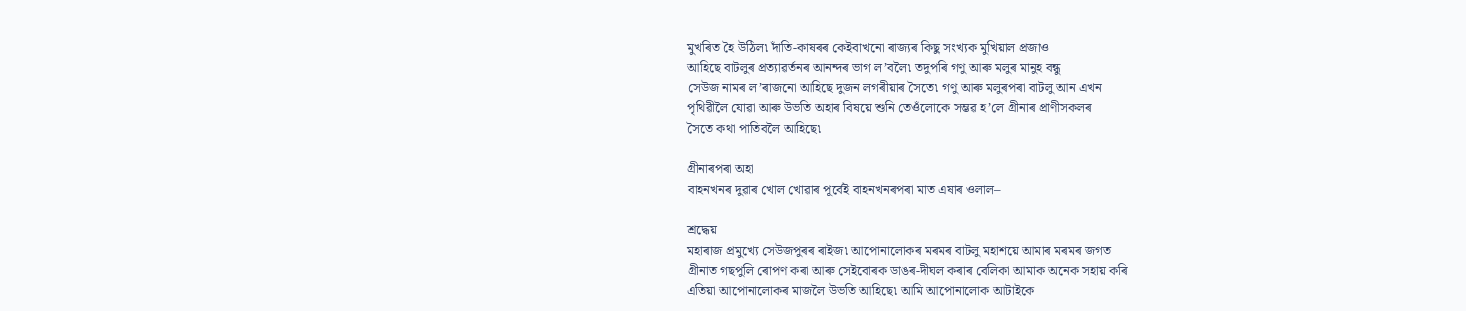মুখৰিত হৈ উঠিল৷ দাঁতি-কাষৰৰ কেইবাখনো ৰাজ্যৰ কিছু সংখ্যক মুখিয়াল প্ৰজাও
আহিছে বাটলুৰ প্ৰত্যাৱৰ্তনৰ আনন্দৰ ভাগ ল’বলৈ৷ তদুপৰি গণু আৰু মলুৰ মানুহ বন্ধু
সেউজ নামৰ ল’ৰাজনো আহিছে দুজন লগৰীয়াৰ সৈতে৷ গণু আৰু মলুৰপৰা বাটলু আন এখন
পৃথিৱীলৈ যোৱা আৰু উভতি অহাৰ বিষয়ে শুনি তেওঁলোকে সম্ভৱ হ’লে গ্ৰীনাৰ প্ৰাণীসকলৰ
সৈতে কথা পাতিবলৈ আহিছে৷

গ্ৰীনাৰপৰা অহা
বাহনখনৰ দুৱাৰ খোল খোৱাৰ পূৰ্বেই বাহনখনৰপৰা মাত এষাৰ ওলাল–

শ্ৰদ্ধেয়
মহাৰাজ প্ৰমুখ্যে সেউজপুৰৰ ৰাইজ৷ আপোনালোকৰ মৰমৰ বাটলু মহাশয়ে আমাৰ মৰমৰ জগত
গ্ৰীনাত গছপুলি ৰোপণ কৰা আৰু সেইবোৰক ডাঙৰ-দীঘল কৰাৰ বেলিকা আমাক অনেক সহায় কৰি
এতিয়া আপোনালোকৰ মাজলৈ উভতি আহিছে৷ আমি আপোনালোক আটাইকে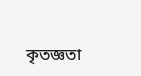কৃতজ্ঞতা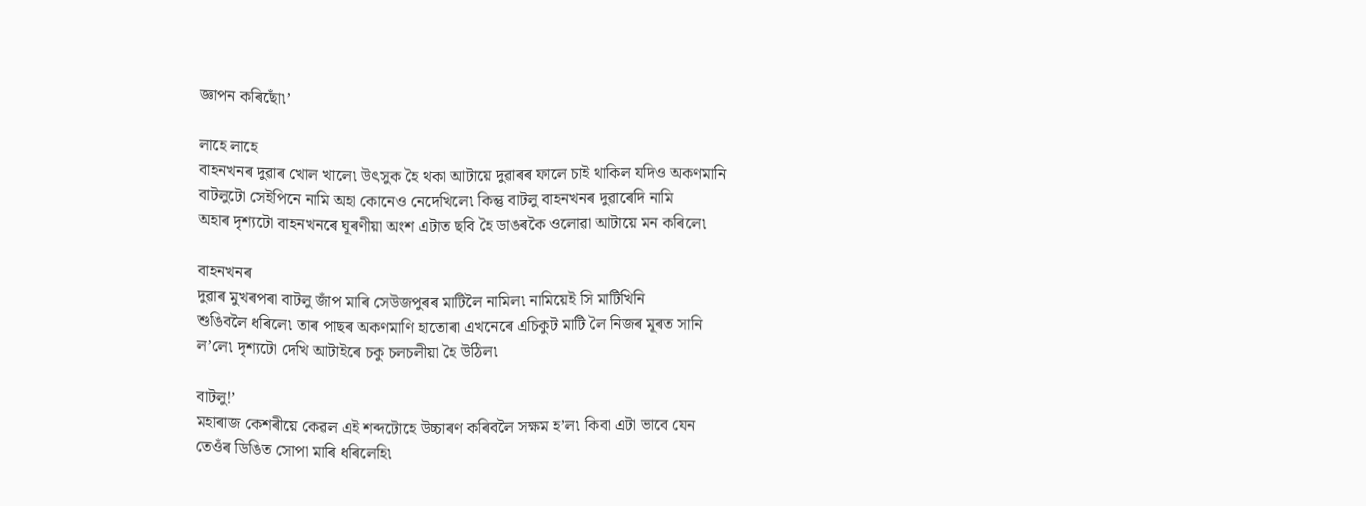জ্ঞাপন কৰিছোঁ৷’

লাহে লাহে
বাহনখনৰ দুৱাৰ খোল খালে৷ উৎসুক হৈ থকা আটায়ে দুৱাৰৰ ফালে চাই থাকিল যদিও অকণমানি
বাটলুটো সেইপিনে নামি অহা কোনেও নেদেখিলে৷ কিন্তু বাটলু বাহনখনৰ দুৱাৰেদি নামি
অহাৰ দৃশ্যটো বাহনখনৰে ঘূৰণীয়া অংশ এটাত ছবি হৈ ডাঙৰকৈ ওলোৱা আটায়ে মন কৰিলে৷

বাহনখনৰ
দুৱাৰ মুখৰপৰা বাটলু জাঁপ মাৰি সেউজপুৰৰ মাটিলৈ নামিল৷ নামিয়েই সি মাটিখিনি
শুঙিবলৈ ধৰিলে৷ তাৰ পাছৰ অকণমাণি হাতোৰা এখনেৰে এচিকুট মাটি লৈ নিজৰ মূৰত সানি
ল’লে৷ দৃশ্যটো দেখি আটাইৰে চকু চলচলীয়া হৈ উঠিল৷

বাটলু!’
মহাৰাজ কেশৰীয়ে কেৱল এই শব্দটোহে উচ্চাৰণ কৰিবলৈ সক্ষম হ’ল৷ কিবা এটা ভাবে যেন
তেওঁৰ ডিঙিত সোপা মাৰি ধৰিলেহি৷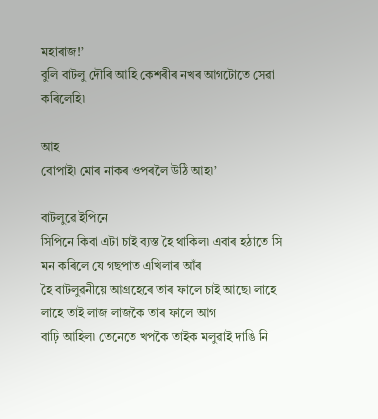মহাৰাজ!’
বুলি বাটলু দৌৰি আহি কেশৰীৰ নখৰ আগটোতে সেৱা কৰিলেহি৷

আহ
বোপাই৷ মোৰ নাকৰ ওপৰলৈ উঠি আহ৷’

বাটলুৱে ইপিনে
সিপিনে কিবা এটা চাই ব্যস্ত হৈ থাকিল৷ এবাৰ হঠাতে সি মন কৰিলে যে গছপাত এখিলাৰ আঁৰ
হৈ বাটলুৱনীয়ে আগ্ৰহেৰে তাৰ ফালে চাই আছে৷ লাহে লাহে তাই লাজ লাজকৈ তাৰ ফালে আগ
বাঢ়ি আহিল৷ তেনেতে খপকৈ তাইক মলুৱাই দাঙি নি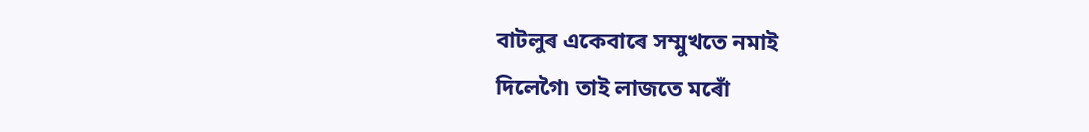বাটলুৰ একেবাৰে সম্মুখতে নমাই
দিলেগৈ৷ তাই লাজতে মৰোঁ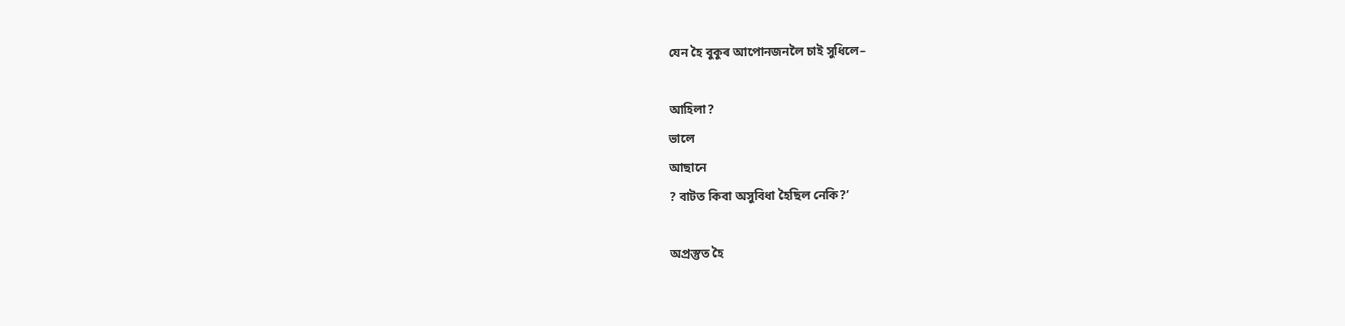যেন হৈ বুকুৰ আপোনজনলৈ চাই সুধিলে–

আহিলা?
ভালে
আছানে
? বাটত কিবা অসুবিধা হৈছিল নেকি?’

অপ্ৰস্তুত হৈ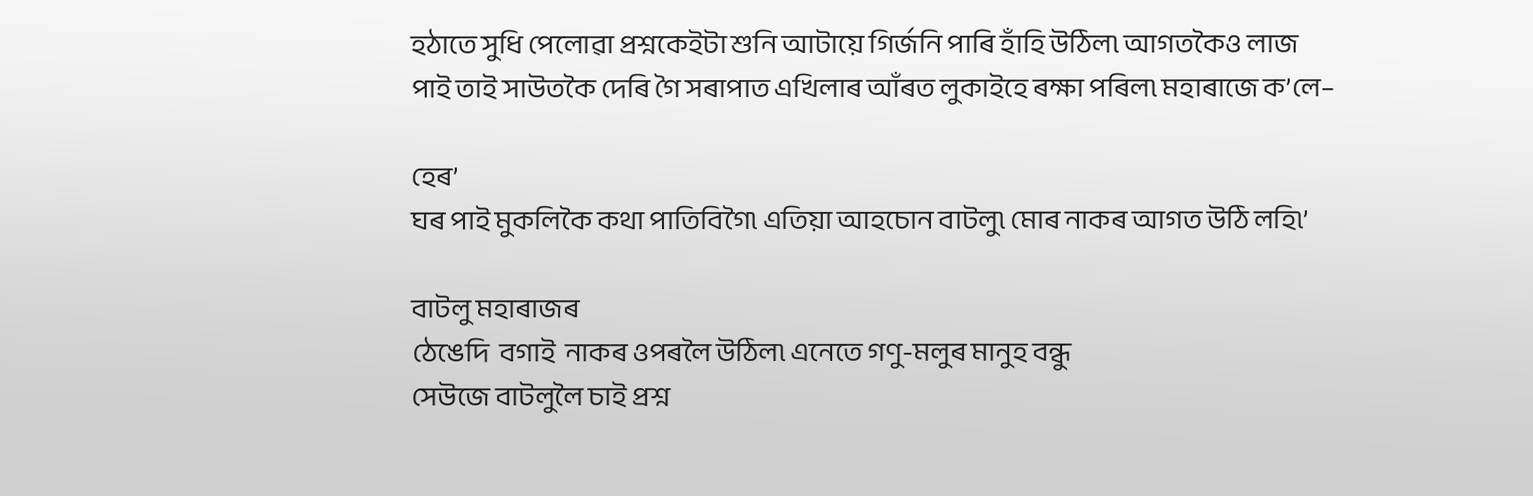হঠাতে সুধি পেলোৱা প্ৰশ্নকেইটা শুনি আটায়ে গিৰ্জনি পাৰি হাঁহি উঠিল৷ আগতকৈও লাজ
পাই তাই সাউতকৈ দেৰি গৈ সৰাপাত এখিলাৰ আঁৰত লুকাইহে ৰক্ষা পৰিল৷ মহাৰাজে ক’লে–

হেৰ’
ঘৰ পাই মুকলিকৈ কথা পাতিবিগৈ৷ এতিয়া আহচোন বাটলু৷ মোৰ নাকৰ আগত উঠি লহি৷’

বাটলু মহাৰাজৰ
ঠেঙেদি  বগাই  নাকৰ ওপৰলৈ উঠিল৷ এনেতে গণু-মলুৰ মানুহ বন্ধু
সেউজে বাটলুলৈ চাই প্ৰশ্ন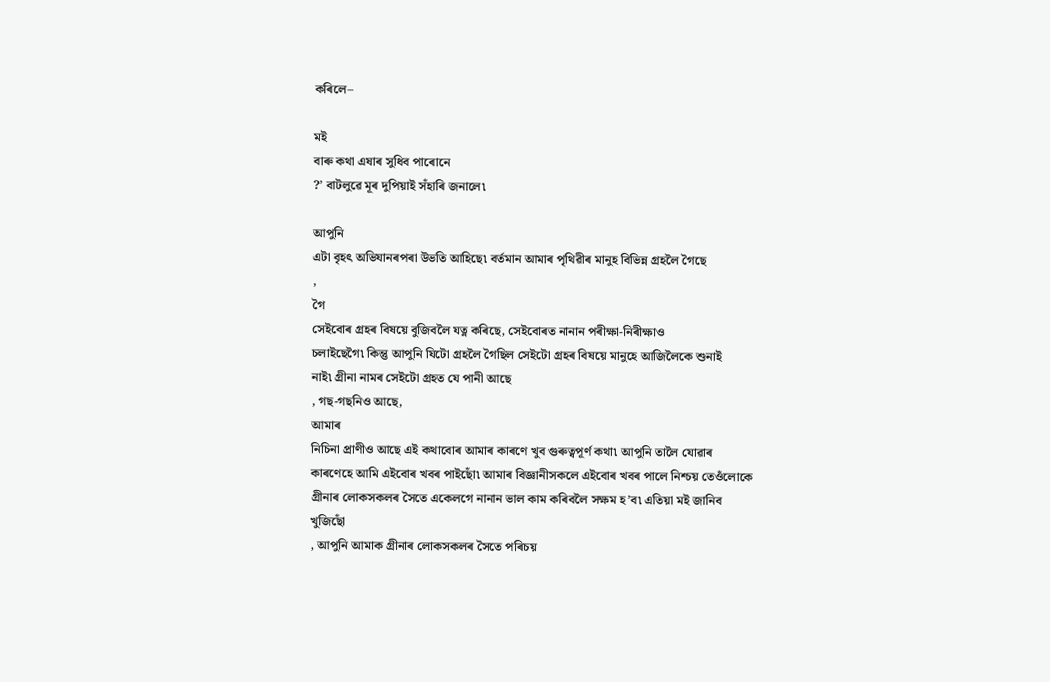কৰিলে–

মই
বাৰু কথা এষাৰ সুধিব পাৰোনে
?’ বাটলুৱে মূৰ দুপিয়াই সঁহাৰি জনালে৷

আপুনি
এটা বৃহৎ অভিযানৰপৰা উভতি আহিছে৷ বৰ্তমান আমাৰ পৃথিৱীৰ মানুহ বিভিন্ন গ্ৰহলৈ গৈছে
,
গৈ
সেইবোৰ গ্ৰহৰ বিষয়ে বুজিবলৈ যত্ন কৰিছে, সেইবোৰত নানান পৰীক্ষা-নিৰীক্ষাও
চলাইছেগৈ৷ কিন্তু আপুনি যিটো গ্ৰহলৈ গৈছিল সেইটো গ্ৰহৰ বিষয়ে মানুহে আজিলৈকে শুনাই
নাই৷ গ্ৰীনা নামৰ সেইটো গ্ৰহত যে পানী আছে
, গছ-গছনিও আছে,
আমাৰ
নিচিনা প্ৰাণীও আছে এই কথাবোৰ আমাৰ কাৰণে খুব গুৰুত্বপূৰ্ণ কথা৷ আপুনি তালৈ যোৱাৰ
কাৰণেহে আমি এইবোৰ খবৰ পাইছোঁ৷ আমাৰ বিজ্ঞানীসকলে এইবোৰ খবৰ পালে নিশ্চয় তেওঁলোকে
গ্ৰীনাৰ লোকসকলৰ সৈতে একেলগে নানান ভাল কাম কৰিবলৈ সক্ষম হ’ব৷ এতিয়া মই জানিব
খুজিছোঁ
, আপুনি আমাক গ্ৰীনাৰ লোকসকলৰ সৈতে পৰিচয়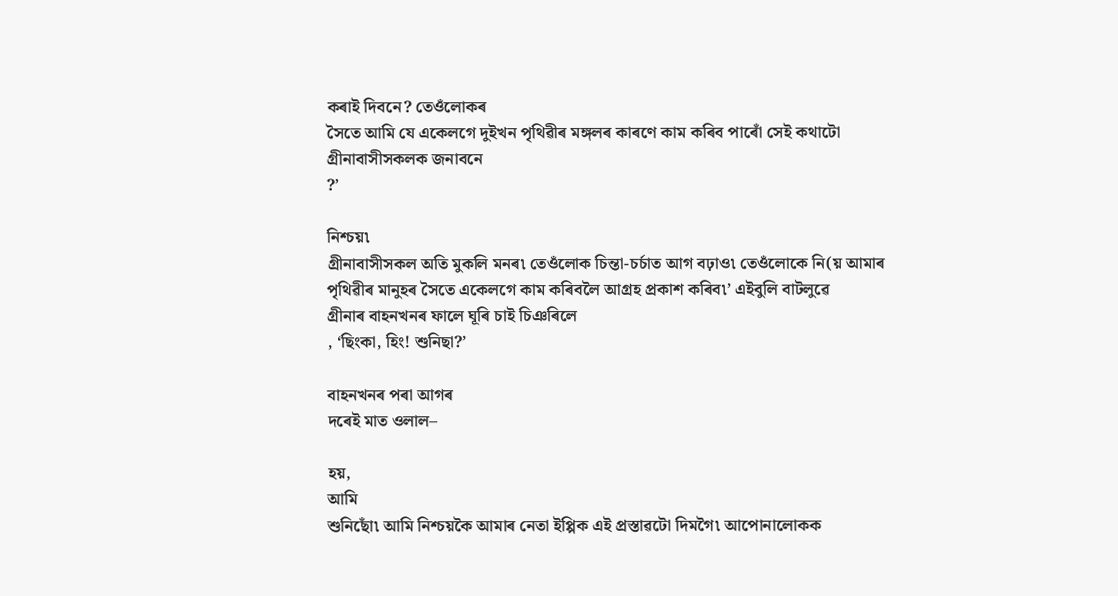কৰাই দিবনে? তেওঁলোকৰ
সৈতে আমি যে একেলগে দুইখন পৃথিৱীৰ মঙ্গলৰ কাৰণে কাম কৰিব পাৰোঁ সেই কথাটো
গ্ৰীনাবাসীসকলক জনাবনে
?’

নিশ্চয়৷
গ্ৰীনাবাসীসকল অতি মুকলি মনৰ৷ তেওঁলোক চিন্তা-চৰ্চাত আগ বঢ়াও৷ তেওঁলোকে নি(য় আমাৰ
পৃথিৱীৰ মানুহৰ সৈতে একেলগে কাম কৰিবলৈ আগ্ৰহ প্ৰকাশ কৰিব৷’ এইবুলি বাটলুৱে
গ্ৰীনাৰ বাহনখনৰ ফালে ঘূৰি চাই চিঞৰিলে
, ‘ছিংকা, হিং! শুনিছা?’

বাহনখনৰ পৰা আগৰ
দৰেই মাত ওলাল–

হয়,
আমি
শুনিছোঁ৷ আমি নিশ্চয়কৈ আমাৰ নেতা ইপ্পিক এই প্ৰস্তাৱটো দিমগৈ৷ আপোনালোকক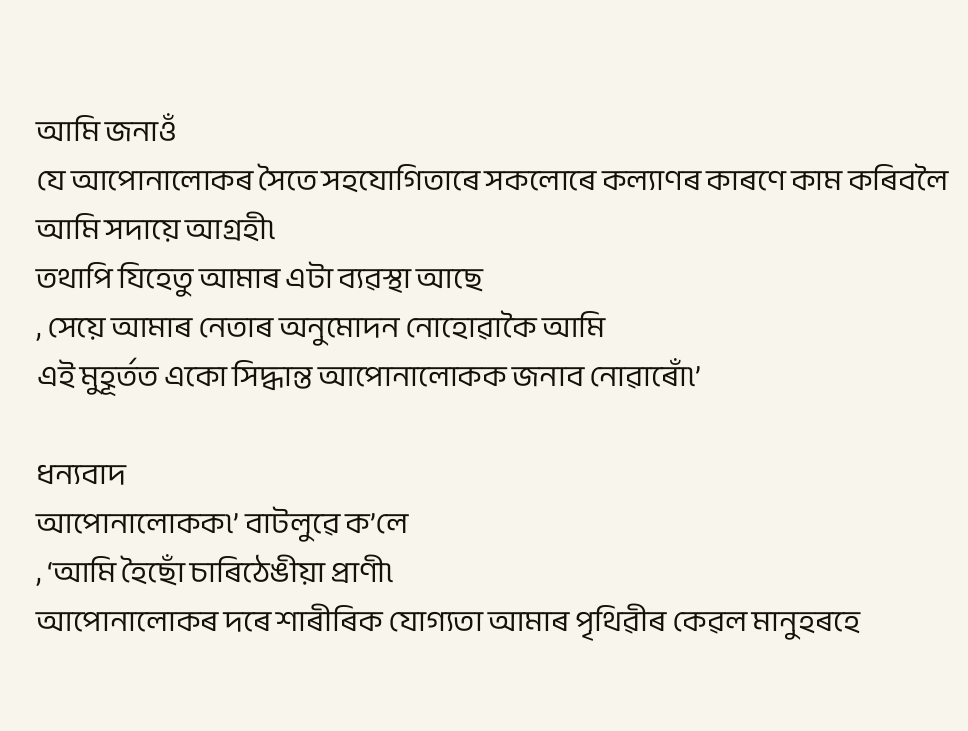আমি জনাওঁ
যে আপোনালোকৰ সৈতে সহযোগিতাৰে সকলোৰে কল্যাণৰ কাৰণে কাম কৰিবলৈ আমি সদায়ে আগ্ৰহী৷
তথাপি যিহেতু আমাৰ এটা ব্যৱস্থা আছে
, সেয়ে আমাৰ নেতাৰ অনুমোদন নোহোৱাকৈ আমি
এই মুহূৰ্তত একো সিদ্ধান্ত আপোনালোকক জনাব নোৱাৰোঁ৷’

ধন্যবাদ
আপোনালোকক৷’ বাটলুৱে ক’লে
, ‘আমি হৈছোঁ চাৰিঠেঙীয়া প্ৰাণী৷
আপোনালোকৰ দৰে শাৰীৰিক যোগ্যতা আমাৰ পৃথিৱীৰ কেৱল মানুহৰহে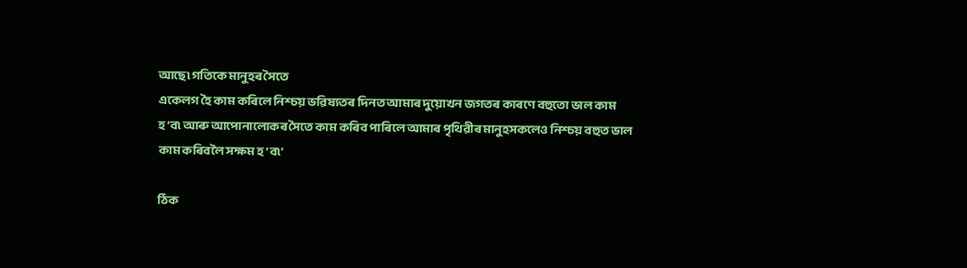আছে৷ গতিকে মানুহৰ সৈতে
একেলগ হৈ কাম কৰিলে নিশ্চয় ভৱিষ্যতৰ দিনত আমাৰ দুয়োখন জগতৰ কাৰণে বহুতো ভাল কাম
হ’ব৷ আৰু আপোনালোকৰ সৈতে কাম কৰিব পাৰিলে আমাৰ পৃথিৱীৰ মানুহসকলেও নিশ্চয় বহুত ভাল
কাম কৰিবলৈ সক্ষম হ’ব৷’

ঠিক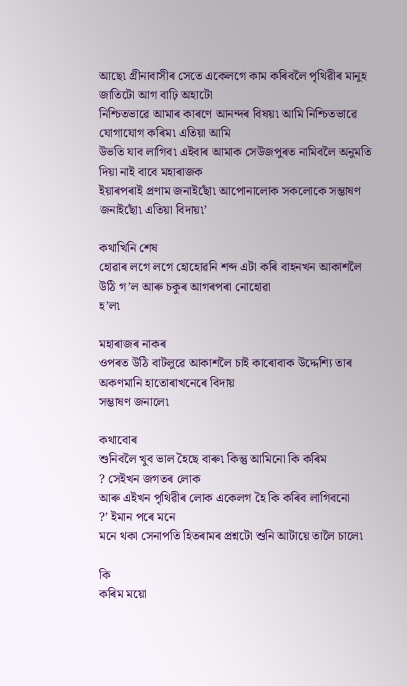আছে৷ গ্ৰীনাবাসীৰ সেতে একেলগে কাম কৰিবলৈ পৃথিৱীৰ মানুহ জাতিটো আগ বাঢ়ি অহাটো
নিশ্চিতভাৱে আমাৰ কাৰণে আনন্দৰ বিষয়৷ আমি নিশ্চিতভাৱে যোগাযোগ কৰিম৷ এতিয়া আমি
উভতি যাব লাগিব৷ এইবাৰ আমাক সেউজপুৰত নামিবলৈ অনুমতি দিয়া নাই বাবে মহাৰাজক
ইয়াৰপৰাই প্ৰণাম জনাইছোঁ৷ আপোনালোক সকলোকে সম্ভাষণ জনাইছোঁ৷ এতিয়া বিদায়৷’

কথাখিনি শেষ
হোৱাৰ লগে লগে হোহোৱনি শব্দ এটা কৰি বাহনখন আকাশলৈ উঠি গ’ল আৰু চকুৰ আগৰপৰা নোহোৱা
হ’ল৷

মহাৰাজৰ নাকৰ
ওপৰত উঠি বাটলুৱে আকাশলৈ চাই কাৰোবাক উদ্দেশ্যি তাৰ অকণমানি হাতোৰাখনেৰে বিদায়
সম্ভাষণ জনালে৷

কথাবোৰ
শুনিবলৈ খুব ভাল হৈছে বাৰু৷ কিন্তু আমিনো কি কৰিম
? সেইখন জগতৰ লোক
আৰু এইখন পৃথিৱীৰ লোক একেলগ হৈ কি কৰিব লাগিবনো
?’ ইমান পৰে মনে
মনে থকা সেনাপতি হিতৰামৰ প্ৰশ্নটো শুনি আটায়ে তালৈ চালে৷

কি
কৰিম ময়ো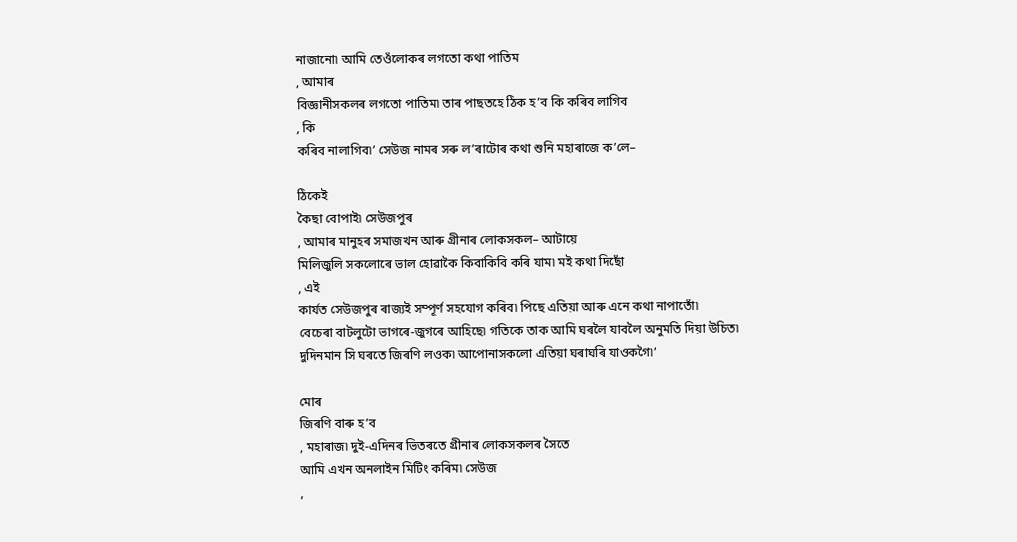নাজানো৷ আমি তেওঁলোকৰ লগতো কথা পাতিম
, আমাৰ
বিজ্ঞানীসকলৰ লগতো পাতিম৷ তাৰ পাছতহে ঠিক হ’ব কি কৰিব লাগিব
, কি
কৰিব নালাগিব৷’ সেউজ নামৰ সৰু ল’ৰাটোৰ কথা শুনি মহাৰাজে ক’লে–

ঠিকেই
কৈছা বোপাই৷ সেউজপুৰ
, আমাৰ মানুহৰ সমাজখন আৰু গ্ৰীনাৰ লোকসকল– আটায়ে
মিলিজুলি সকলোৰে ভাল হোৱাকৈ কিবাকিবি কৰি যাম৷ মই কথা দিছোঁ
, এই
কাৰ্যত সেউজপুৰ ৰাজ্যই সম্পূৰ্ণ সহযোগ কৰিব৷ পিছে এতিয়া আৰু এনে কথা নাপাতোঁ৷
বেচেৰা বাটলুটো ভাগৰে-জুগৰে আহিছে৷ গতিকে তাক আমি ঘৰলৈ যাবলৈ অনুমতি দিয়া উচিত৷
দুদিনমান সি ঘৰতে জিৰণি লওক৷ আপোনাসকলো এতিয়া ঘৰাঘৰি যাওকগৈ৷’

মোৰ
জিৰণি বাৰু হ’ব
, মহাৰাজ৷ দুই-এদিনৰ ভিতৰতে গ্ৰীনাৰ লোকসকলৰ সৈতে
আমি এখন অনলাইন মিটিং কৰিম৷ সেউজ
,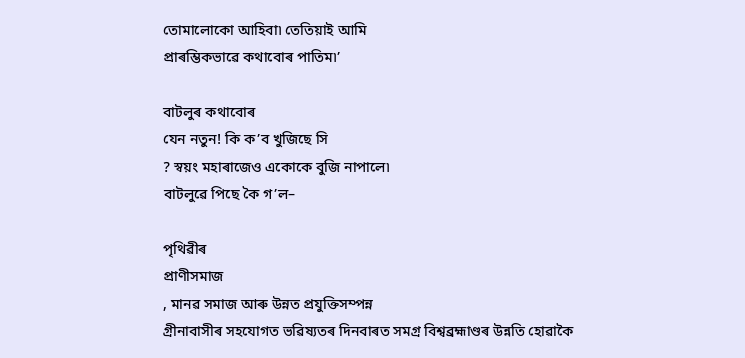তোমালোকো আহিবা৷ তেতিয়াই আমি
প্ৰাৰম্ভিকভাৱে কথাবোৰ পাতিম৷’

বাটলুৰ কথাবোৰ
যেন নতুন! কি ক’ব খুজিছে সি
? স্বয়ং মহাৰাজেও একোকে বুজি নাপালে৷
বাটলুৱে পিছে কৈ গ’ল–

পৃথিৱীৰ
প্ৰাণীসমাজ
, মানৱ সমাজ আৰু উন্নত প্ৰযুক্তিসম্পন্ন
গ্ৰীনাবাসীৰ সহযোগত ভৱিষ্যতৰ দিনবাৰত সমগ্ৰ বিশ্বব্ৰহ্মাণ্ডৰ উন্নতি হোৱাকৈ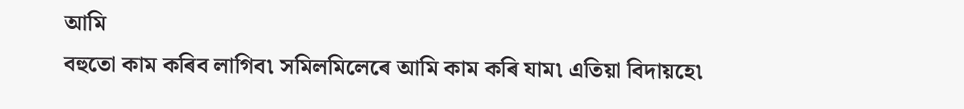আমি
বহুতো কাম কৰিব লাগিব৷ সমিলমিলেৰে আমি কাম কৰি যাম৷ এতিয়া বিদায়হে৷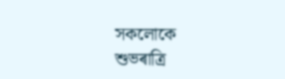সকলোকে
শুভৰাত্ৰি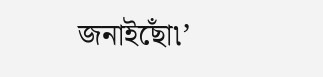জনাইছোঁ৷’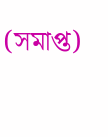(সমাপ্ত)